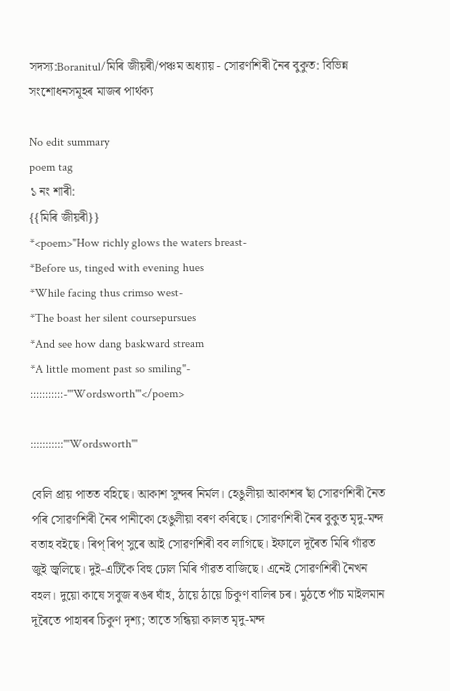সদস্য:Boranitul/মিৰি জীয়ৰী/পঞ্চম অধ্যায় - সোৱণশিৰী নৈৰ বুকুত: বিভিন্ন সংশোধনসমূহৰ মাজৰ পাৰ্থক্য

No edit summary
poem tag
১ নং শাৰী:
{{মিৰি জীয়ৰী}}
*<poem>"How richly glows the waters breast-
*Before us, tinged with evening hues
*While facing thus crimso west-
*The boast her silent coursepursues
*And see how dang baskward stream
*A little moment past so smiling"-
:::::::::::-'''Wordsworth'''</poem>

:::::::::::'''Wordsworth'''

বেলি প্ৰায় পাতত বহিছে। আকাশ সুন্দৰ নিৰ্মল। হেঙুলীয়া আকাশৰ ছাঁ সোৱণশিৰী নৈত পৰি সোৱণশিৰী নৈৰ পানীকো হেঙুলীয়া বৰণ কৰিছে। সোৱণশিৰী নৈৰ বুকুত মৃদু-মন্দ বতাহ বইছে। ৰিপ্ ৰিপ্ সুৰে আই সোৱণশিৰী বব লাগিছে। ইফালে দূৰৈত মিৰি গাঁৱত জুই জ্বলিছে। দুই-এটিকৈ বিহু ঢোল মিৰি গাঁৱত বাজিছে। এনেই সোৱণশিৰী নৈখন বহল। দুয়ো কাষে সবুজ ৰঙৰ ঘাঁহ, ঠায়ে ঠায়ে চিকুণ বালিৰ চৰ। মুঠতে পাঁচ মাইলমান দূৰৈতে পাহাৰৰ চিকুণ দৃশ্য; তাতে সন্ধিয়া কালত মৃদু-মন্দ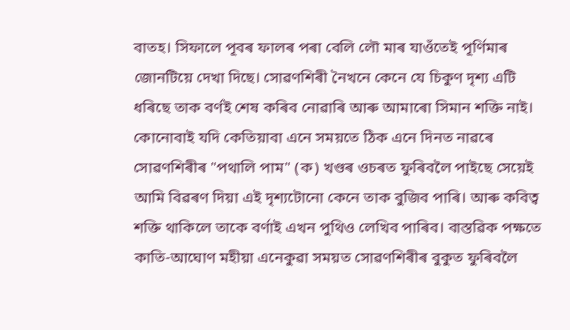বাতহ। সিফালে পূবৰ ফালৰ পৰা বেলি লৌ মাৰ যাওঁতেই পূৰ্ণিমাৰ জোনটিয়ে দেখা দিছে। সোৱণশিৰী নৈখনে কেনে যে চিকুণ দৃশ্য এটি ধৰিছে তাক বৰ্ণই শেষ কৰিব নোৱাৰি আৰু আমাৰো সিমান শক্তি নাই। কোনোবাই যদি কেতিয়াবা এনে সময়তে ঠিক এনে দিনত নাৱৰে সোৱণশিৰীৰ "পথালি পাম" (ক) খণ্ডৰ ওচৰত ফুৰিবলৈ পাইছে সেয়েই আমি বিৱৰণ দিয়া এই দৃশ্যটোনো কেনে তাক বুজিব পাৰি। আৰু কবিত্ব শক্তি থাকিলে তাকে বৰ্ণাই এখন পুথিও লেখিব পাৰিব। বাস্তৱিক পক্ষতে কাতি-আঘোণ মহীয়া এনেকুৱা সময়ত সোৱণশিৰীৰ বুকুত ফুৰিবলৈ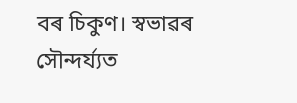বৰ চিকুণ। স্বভাৱৰ সৌন্দৰ্য্যত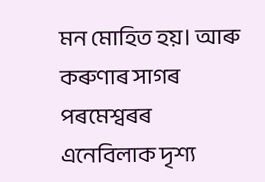মন মোহিত হয়। আৰু কৰুণাৰ সাগৰ পৰমেশ্বৰৰ এনেবিলাক দৃশ্য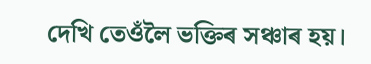দেখি তেওঁলৈ ভক্তিৰ সঞ্চাৰ হয়।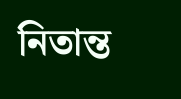নিতান্ত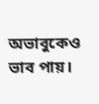অভাবুকেও ভাব পায়।